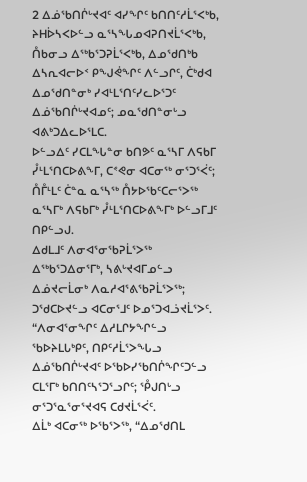2 ᐃᓅᖃᑎᒌᒡᔪᐊᑦ ᐊᓯᖏᑦ ᑲᑎᑎᑦᓱᒫᕐᐸᒃᑲ, ᔨᕼᐆᓴᐸᐅᓪᓗ ᓇᕐᓴᖓᓄᐊᕈᑎᔪᒫᕐᐸᒃᑲ, ᑍᑲᓂᓗ ᐃᖅᑲᕐᑐᕈᒫᕐᐸᒃᑲ, ᐃᓄᖁᑎᒃᑲ ᐃᓴᕆᐊᓕᐅᑉ ᑭᖑᕚᖏᑦ ᐱᓪᓗᒋᑦ, ᑖᒃᑯᐊ ᐃᓄᖁᑎᓐᓂᒃ ᓯᐊᒻᒪᕐᑎᑦᓯᓚᐅᕐᑐᑦ ᐃᓅᖃᑎᒌᒡᔪᐊᓄᑦ; ᓄᓇᖁᑎᓐᓂᒡᓗ ᐊᕕᒃᑐᐃᓚᐅᕐᒪᑕ.
ᐅᓪᓗᐃᑦ ᓯᑕᒪᖓᓐᓂ ᑲᑎᕗᑦ ᓇᕐᓴᒥ ᐱᕋᑲᒥ ᓮᒻᒪᕐᑎᑕᐅᕕᖕᒥ, ᑕᕝᕙᓂ ᐊᑕᓂᖅ ᓂᕐᑐᕐᐹᑦ; ᑍᒤᒻᒪᑦ ᑖᓐᓇ ᓇᕐᓴᖅ ᑍᔭᐅᖃᑦᑕᓕᕐᐳᖅ ᓇᕐᓴᒥᒃ ᐱᕋᑲᒥᒃ ᓮᒻᒪᕐᑎᑕᐅᕕᖕᒥᒃ ᐅᓪᓗᒥᒧᑦ ᑎᑭᓪᓗᒍ.
ᐃᑯᒪᒧᑦ ᐱᓂᐊᕐᓂᖃᕈᒫᕐᐳᖅ ᐃᖅᑲᕐᑐᐃᓂᕐᒥᒃ, ᓴᕕᒡᔪᐊᒥᓄᓪᓗ ᐃᓅᔪᓕᒫᓂᒃ ᐱᓇᓱᐊᕐᕕᖃᕈᒫᕐᐳᖅ; ᑐᖁᑕᐅᔪᓪᓗ ᐊᑕᓂᕐᒧᑦ ᐅᓄᕐᑐᐊᓘᔪᒫᕐᐳᑦ.
“ᐱᓂᐊᕐᓂᖏᑦ ᐃᓱᒪᒋᔭᖏᓪᓗ ᖃᐅᔨᒪᒐᒃᑭᑦ, ᑎᑭᑦᓱᒫᕐᐳᖓᓗ ᐃᓅᖃᑎᒌᒡᔪᐊᑦ ᐅᖃᐅᓯᖃᑎᒌᖏᑦᑐᓪᓗ ᑕᒪᕐᒥᒃ ᑲᑎᑎᑦᓴᕐᑐᕐᓗᒋᑦ; ᕾᒍᑎᒡᓗ ᓂᕐᑐᕐᓇᕐᓂᕐᔪᐊᕋ ᑕᑯᔪᒫᕐᐹᑦ.
ᐃᒫᒃ ᐊᑕᓂᖅ ᐅᖃᕐᐳᖅ, “ᐃᓄᖁᑎᒪ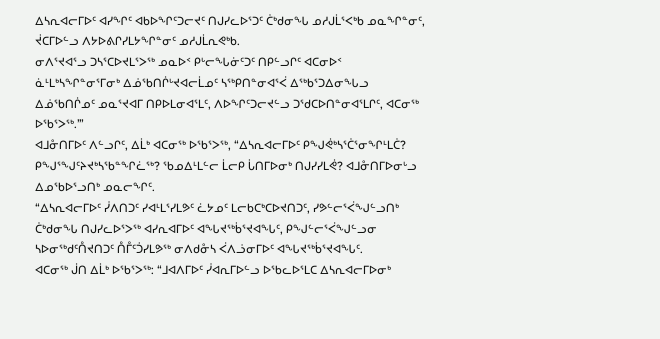ᐃᓴᕆᐊᓕᒥᐅᑦ ᐊᓯᖏᑦ ᐊᑲᐅᖏᑦᑐᓕᔪᑦ ᑎᒍᓯᓚᐅᕐᑐᑦ ᑖᒃᑯᓂᖓ ᓄᓱᒍᒫᕐᐸᒃᑲ ᓄᓇᖏᓐᓂᑦ, ᔫᑕᒥᐅᓪᓗ ᐱᔭᐅᕕᒋᓯᒪᔭᖏᓐᓂᑦ ᓄᓱᒍᒫᕆᕙᒃᑲ.
ᓂᐱᕐᔪᐊᕐᓗ ᑐᓴᕐᑕᐅᔪᒪᕐᐳᖅ ᓄᓇᐅᑉ ᑭᒡᓕᖓᓃᑦᑐᑦ ᑎᑭᓪᓗᒋᑦ ᐊᑕᓂᐅᑉ ᓈᒻᒪᒃᓴᖏᓐᓂᕐᒥᓂᒃ ᐃᓅᖃᑎᒌᒡᔪᐊᓕᒫᓄᑦ ᓴᖅᑭᑎᓐᓂᐊᕐᐹ ᐃᖅᑲᕐᑐᐃᓂᖓᓗ ᐃᓅᖃᑎᒌᓄᑦ ᓄᓇᕐᔪᐊᒥ ᑎᑭᐅᒪᓂᐊᕐᒪᑦ, ᐱᐅᖏᑦᑐᓕᔪᓪᓗ ᑐᖁᑕᐅᑎᓐᓂᐊᕐᒪᒋᑦ, ᐊᑕᓂᖅ ᐅᖃᕐᐳᖅ.’”
ᐊᒧᓁᑎᒥᐅᑦ ᐱᓪᓗᒋᑦ, ᐃᒫᒃ ᐊᑕᓂᖅ ᐅᖃᕐᐳᖅ, “ᐃᓴᕆᐊᓕᒥᐅᑦ ᑭᖑᕚᒃᓴᕐᑖᕐᓂᖏᒻᒪᑖ? ᑭᖑᕐᖑᑦᔨᔪᒃᓴᖃᓐᖏᓛᖅ? ᖃᓄᐃᒻᒪᓪᓕ ᒫᓕᑭ ᒑᑎᒥᐅᓂᒃ ᑎᒍᓯᓯᒪᕚ? ᐊᒧᓁᑎᒥᐅᓂᒡᓗ ᐃᓄᖃᐅᕐᓗᑎᒃ ᓄᓇᓕᖏᑦ.
“ᐃᓴᕆᐊᓕᒥᐅᑦ ᓰᐱᑎᑐᑦ ᓯᐊᒻᒪᕐᓯᒪᕗᑦ ᓛᔭᓄᑦ ᒪᓕᑲᑕᒃᑕᐅᔪᑎᑐᑦ, ᓯᕗᓪᓕᕐᐹᖑᓪᓗᑎᒃ ᑖᒃᑯᓂᖓ ᑎᒍᓯᓚᐅᕐᐳᖅ ᐊᓯᕆᐊᒥᐅᑦ ᐊᖓᔪᖅᑳᕐᔪᐊᖓᑦ, ᑭᖑᓪᓕᕐᐹᖑᓪᓗᓂ ᓴᐅᓂᖅᑯᑦᑍᔪᑎᑐᑦ ᑍᒤᑦᑑᓯᒪᕗᖅ ᓂᐱᑯᓁᓴ ᐹᐱᓘᓂᒥᐅᑦ ᐊᖓᔪᖅᑳᕐᔪᐊᖓᑦ.
ᐊᑕᓂᖅ ᒎᑎ ᐃᒫᒃ ᐅᖃᕐᐳᖅ: “ᒧᐊᐱᒥᐅᑦ ᓰᐊᕆᒥᐅᓪᓗ ᐅᖃᓚᐅᕐᒪᑕ ᐃᓴᕆᐊᓕᒥᐅᓂᒃ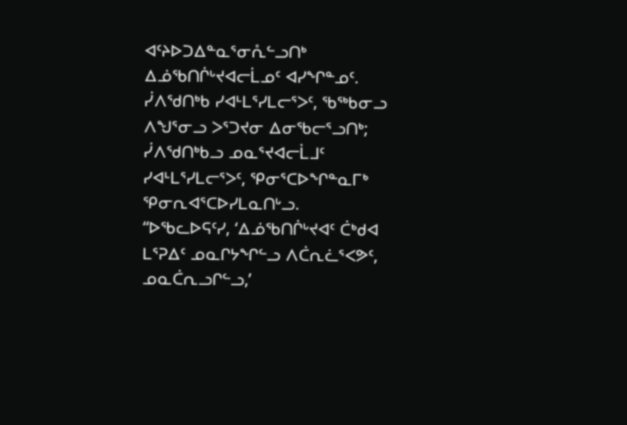ᐊᑦᔨᐅᑐᐃᓐᓇᕐᓂᕅᓪᓗᑎᒃ ᐃᓅᖃᑎᒌᒡᔪᐊᓕᒫᓄᑦ ᐊᓯᖏᓐᓄᑦ.
ᓰᐱᖁᑎᒃᑲ ᓯᐊᒻᒪᕐᓯᒪᓕᕐᐳᑦ, ᖃᖅᑲᓂᓗ ᐱᖑᕐᓂᓗ ᐳᕐᑐᔪᓂ ᐃᓂᖃᓕᕐᓗᑎᒃ; ᓰᐱᖁᑎᒃᑲᓗ ᓄᓇᕐᔪᐊᓕᒫᒧᑦ ᓯᐊᒻᒪᕐᓯᒪᓕᕐᐳᑦ, ᕿᓂᕐᑕᐅᖏᓐᓇᒥᒃ ᕿᓂᕆᐊᕐᑕᐅᓯᒪᓇᑎᒡᓗ.
“ᐅᖃᓚᐅᕋᑦᓯ, ‘ᐃᓅᖃᑎᒌᒡᔪᐊᑦ ᑖᒃᑯᐊ ᒪᕐᕈᐃᑦ ᓄᓇᒋᔭᖏᓪᓗ ᐱᑖᕆᓛᕐᐸᕗᑦ, ᓄᓇᑖᕆᓗᒋᓪᓗ,’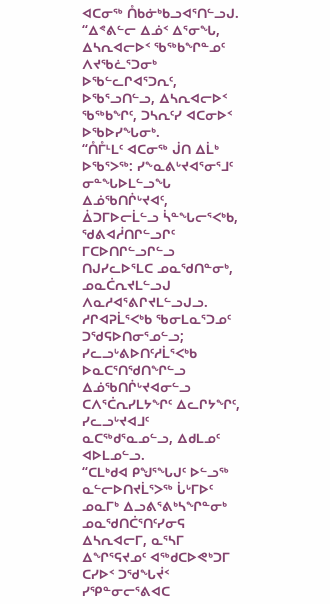ᐊᑕᓂᖅ ᑍᑲᓃᒃᑲᓗᐊᕐᑎᓪᓗᒍ.
“ᐃᕝᕕᓪᓕ ᐃᓅᑉ ᐃᕐᓂᖓ, ᐃᓴᕆᐊᓕᐅᑉ ᖃᖅᑲᖏᓐᓄᑦ ᐱᔪᖃᓛᕐᑐᓂᒃ ᐅᖃᓪᓚᒋᐊᕐᑐᕆᑦ, ᐅᖃᕐᓗᑎᓪᓗ, ᐃᓴᕆᐊᓕᐅᑉ ᖃᖅᑲᖏᑦ, ᑐᓴᕆᑦᓯ ᐊᑕᓂᐅᑉ ᐅᖃᐅᓯᖓᓂᒃ.
“ᑍᒤᒻᒪᑦ ᐊᑕᓂᖅ ᒎᑎ ᐃᒫᒃ ᐅᖃᕐᐳᖅ: ᓯᖕᓇᕕᒡᔪᐊᕐᓂᕐᒧᑦ ᓂᓐᖓᐅᒪᓪᓗᖓ ᐃᓅᖃᑎᒌᒡᔪᐊᑦ, ᐄᑐᒥᐅᓕᒫᓪᓗ ᓵᓐᖓᓕᕐᐸᒃᑲ, ᖁᕕᐊᓲᑎᒋᓪᓗᒋᑦ ᒥᑕᐅᑎᒋᓪᓗᒋᓪᓗ ᑎᒍᓯᓚᐅᕐᒪᑕ ᓄᓇᖁᑎᓐᓂᒃ, ᓄᓇᑖᕆᔪᒪᓪᓗᒍ ᐱᓇᓱᐊᕐᕕᒋᔪᒪᓪᓗᒍᓗ.
ᓱᒋᐊᕈᒫᕐᐸᒃᑲ ᖃᓂᒪᓇᕐᑐᓄᑦ ᑐᖁᕋᐅᑎᓂᕐᓄᓪᓗ; ᓯᓚᓗᒡᕕᐅᑎᑦᓱᒫᕐᐸᒃᑲ ᐅᓇᑕᕐᑎᖁᑎᖏᓪᓗ ᐃᓅᖃᑎᒌᒡᔪᐊᓂᓪᓗ ᑕᐱᕐᑖᕆᓯᒪᔭᖏᑦ ᐃᓚᒋᔭᖏᑦ, ᓯᓚᓗᒡᔪᐊᒧᑦ ᓇᑕᖅᑯᕐᓇᓄᓪᓗ, ᐃᑯᒪᓄᑦ ᐊᐅᒪᓄᓪᓗ.
“ᑕᒪᒃᑯᐊ ᑭᖑᕐᖓᒍᑦ ᐅᓪᓗᖅ ᓇᓪᓕᐅᑎᔪᒫᕐᐳᖅ ᒑᒡᒥᐅᑦ ᓄᓇᒥᒃ ᐃᓗᕕᕐᕕᒃᓴᖏᓐᓂᒃ ᓄᓇᖁᑎᑖᕐᑎᑦᓯᓂᕋ ᐃᓴᕆᐊᓕᒥ, ᓇᕐᓴᒥ ᐃᖏᕐᕋᔪᓄᑦ ᐊᖅᑯᑕᐅᕙᒃᑐᒥ ᑕᓯᐅᑉ ᑐᖁᖓᔫᑉ ᓯᕿᓐᓂᓕᕐᕕᐊᑕ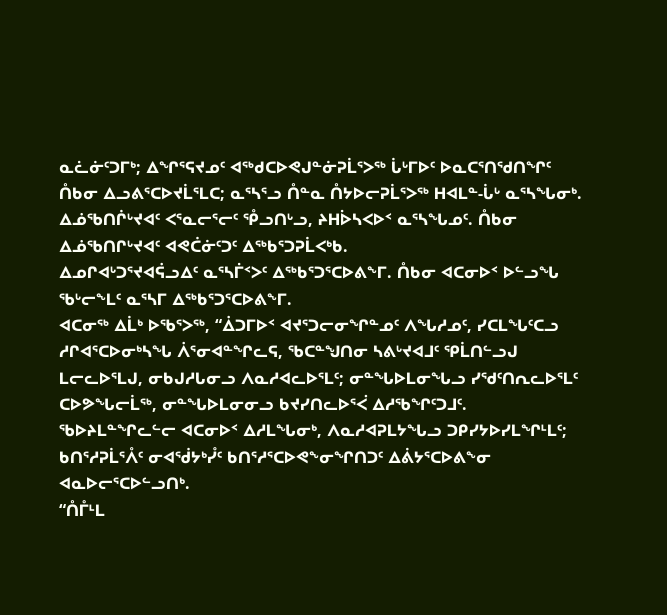ᓇᓛᓃᑦᑐᒥᒃ; ᐃᖏᕐᕋᔪᓄᑦ ᐊᖅᑯᑕᐅᕙᒍᓐᓃᕈᒫᕐᐳᖅ ᒑᒡᒥᐅᑦ ᐅᓇᑕᕐᑎᖁᑎᖏᑦ ᑍᑲᓂ ᐃᓗᕕᕐᑕᐅᔪᒫᕐᒪᑕ; ᓇᕐᓴᕐᓗ ᑍᓐᓇ ᑍᔭᐅᓕᕈᒫᕐᐳᖅ ᕼᐊᒪᓐ-ᒑᒡ ᓇᕐᓴᖓᓂᒃ.
ᐃᓅᖃᑎᒌᒡᔪᐊᑦ ᐸᕐᓇᓕᕐᓕᑦ ᕾᓗᑎᒡᓗ, ᔨᕼᐆᓴᐸᐅᑉ ᓇᕐᓴᖓᓄᑦ. ᑍᑲᓂ ᐃᓅᖃᑎᒋᒡᔪᐊᑦ ᐊᕙᑖᓃᑦᑐᑦ ᐃᖅᑲᕐᑐᕈᒫᐸᒃᑲ.
ᐃᓄᒋᐊᒡᑐᕐᔪᐊᕌᓗᐃᑦ ᓇᕐᓴᒦᑉᐳᑦ ᐃᖅᑲᕐᑐᕐᑕᐅᕕᖕᒥ. ᑍᑲᓂ ᐊᑕᓂᐅᑉ ᐅᓪᓗᖓ ᖃᒡᓕᖕᒪᑦ ᓇᕐᓴᒥ ᐃᖅᑲᕐᑐᕐᑕᐅᕕᖕᒥ.
ᐊᑕᓂᖅ ᐃᒫᒃ ᐅᖃᕐᐳᖅ, “ᐄᑐᒥᐅᑉ ᐊᔪᕐᑐᓕᓂᖏᓐᓄᑦ ᐱᖓᓱᓄᑦ, ᓯᑕᒪᖓᑦᑕᓗ ᓱᒋᐊᕐᑕᐅᓂᒃᓴᖓ ᐲᕐᓂᐊᓐᖏᓚᕋ, ᖃᑕᓐᖑᑎᓂ ᓴᕕᒡᔪᐊᒧᑦ ᕿᒫᑎᓪᓗᒍ ᒪᓕᓚᐅᕐᒪᒍ, ᓂᑲᒍᓱᒐᓂᓗ ᐱᓇᓱᐊᓚᐅᕐᒪᑦ; ᓂᓐᖓᐅᒪᓂᖓᓗ ᓯᖁᑦᑎᕆᓚᐅᕐᒪᑦ ᑕᐅᕗᖓᓕᒫᖅ, ᓂᓐᖓᐅᒪᓂᓂᓗ ᑲᔪᓯᑎᓚᐅᕐᐹ ᐃᓱᖃᖏᑦᑐᒧᑦ.
ᖃᐅᔨᒪᓐᖏᓚᓪᓕ ᐊᑕᓂᐅᑉ ᐃᓱᒪᖓᓂᒃ, ᐱᓇᓱᐊᕈᒪᔭᖓᓗ ᑐᑭᓯᔭᐅᓯᒪᖏᒻᒪᑦ; ᑲᑎᕐᓱᕈᒫᕐᐰᑦ ᓂᐊᖂᔭᒃᓮᑦ ᑲᑎᕐᓱᕐᑕᐅᕙᖕᓂᖏᑎᑐᑦ ᐃᕖᔭᕐᑕᐅᕕᖕᓂ ᐊᓇᐅᓕᕐᑕᐅᓪᓗᑎᒃ.
“ᑍᒤᒻᒪ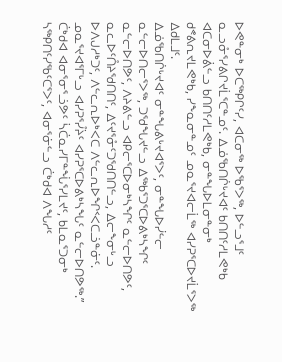ᐅᕙᓐᓂᒃ ᐅᑕᖅᑭᒋᑦᓯ, ᐊᑕᓂᖅ ᐅᖃᕐᐳᖅ, ᐅᓪᓗᕐᒧᑦ ᓇᓗᓁᕐᓯᕕᒋᔪᒫᕐᑕᓐᓄᑦ. ᐃᓅᖃᑎᒌᒡᔪᐊᑦ ᑲᑎᑎᑦᓱᒪᕙᒃᑲ ᐊᑕᓂᐅᕖᓪᓗ ᑲᑎᑎᑦᓱᒪᕙᒃᑲ, ᓂᓐᖓᐅᒪᓂᓐᓂᒃ ᑯᕝᕕᕆᔪᒪᕙᒃᑲ, ᓯᖕᓇᓂᓐᓄᑦ ᓄᓇᕐᔪᐊᓕᒫᖅ ᐊᓯᕈᕐᑕᐅᔪᒫᕐᐳᖅ ᐃᑯᒪᒧᑦ.
ᐃᓅᖃᑎᒌᒡᔪᐊᑦ ᓂᓐᖓᕕᒡᔪᐊᕐᐳᑦ, ᓂᓐᖓᐅᓰᓪᓕ ᓇᓪᓕᐅᑎᓕᕐᐳᖅ, ᑐᖁᖓᔪᓪᓗ ᐃᖅᑲᕐᑐᕐᑕᐅᕕᒃᓴᖏᑦ ᓇᓪᓕᐅᑎᕗᑦ, ᐱᔨᕕᓪᓗ ᐊᑭᓕᕐᑕᐅᓂᒃᓴᖏᑦ ᓇᓪᓕᐅᑎᕗᑦ, ᓇᓚᐅᑦᑍᔨᖁᑎᑎᑦ, ᐃᑦᔪᕐᓁᑦᑐᖁᑎᑎᓪᓗ, ᐃᓕᖕᓂᒡᓗ ᐅᐱᒍᓱᒃᑐᑦ, ᐱᓪᓚᕆᐅᒃᐸᑕ ᐱᓪᓚᕆᐅᖏᑉᐸᑕᓘᓐᓃᑦ. ᓄᓇᕐᔪᐊᕐᒥᒡᓗ ᐊᓯᕈᕐᓮᔩᑦ ᐊᓯᕈᕐᑕᐅᕕᒃᓴᖓᑦ ᓇᓪᓕᐅᑎᕗᖅ.”
ᑖᒃᑯᐊ ᐊᓂᕐᓂᕐᓘᕗᑦ ᓵᑖᓇᓯᒥᓐᖔᕐᓯᒪᔪᑦ, ᑲᒪᓇᕐᑐᓂᒃ ᓴᖅᑭᑎᑦᓯᖃᑦᑕᕐᐳᑦ, ᐊᓂᕐᓃᓪᓗ ᑖᒃᑯᐊ ᐱᖓᓱᑦ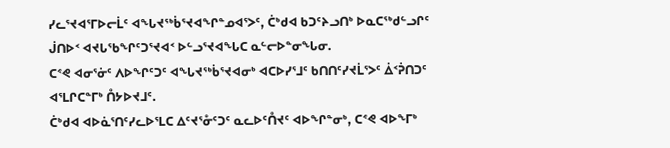ᓯᓚᕐᔪᐊᕐᒥᐅᓕᒫᑦ ᐊᖓᔪᖅᑳᕐᔪᐊᖏᓐᓄᐊᕐᐳᑦ, ᑖᒃᑯᐊ ᑲᑐᑦᔨᓗᑎᒃ ᐅᓇᑕᖅᑯᓪᓗᒋᑦ ᒎᑎᐅᑉ ᐊᔪᒐᖃᖏᑦᑐᕐᔪᐊᑉ ᐅᓪᓗᕐᔪᐊᖓᑕ ᓇᓪᓕᐅᓐᓂᖓᓂ.
ᑕᕝᕙ ᐊᓂᕐᓃᑦ ᐱᐅᖏᑦᑐᑦ ᐊᖓᔪᖅᑳᕐᔪᐊᓂᒃ ᐊᑕᐅᓯᕐᒧᑦ ᑲᑎᑎᑦᓯᔪᒫᕐᐳᑦ ᐄᑉᕉᑎᑐᑦ ᐊᕐᒪᒋᑕᓐᒥᒃ ᑍᔭᐅᔪᒧᑦ.
ᑖᒃᑯᐊ ᐊᐅᓈᕐᑎᑦᓯᓚᐅᕐᒪᑕ ᐃᑦᔪᕐᓁᑦᑐᑦ ᓇᓚᐅᑦᑍᔪᑦ ᐊᐅᖏᓐᓂᒃ, ᑕᕝᕙ ᐊᐅᖕᒥᒃ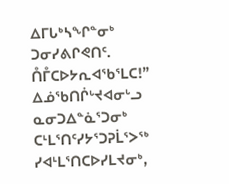ᐃᒥᒐᒃᓴᖏᓐᓂᒃ ᑐᓂᓯᕕᒋᕙᑎᑦ. ᑍᒤᑕᐅᔭᕆᐊᖃᕐᒪᑕ!”
ᐃᓅᖃᑎᒌᒡᔪᐊᓂᒡᓗ ᓇᓂᑐᐃᓐᓈᕐᑐᓂᒃ ᑕᒻᒪᕐᑎᑦᓯᔭᕐᑐᕈᒫᕐᐳᖅ ᓯᐊᒻᒪᕐᑎᑕᐅᓯᒪᔪᓂᒃ,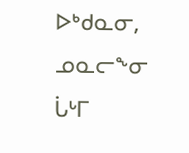ᐅᒃᑯᓇᓂ, ᓄᓇᓕᖕᓂ ᒑᒡᒥ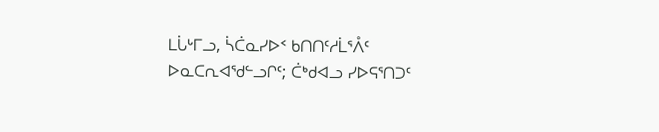ᒪᒑᒡᒥᓗ, ᓵᑖᓇᓯᐅᑉ ᑲᑎᑎᑦᓱᒫᕐᐰᑦ ᐅᓇᑕᕆᐊᖁᓪᓗᒋᑦ; ᑖᒃᑯᐊᓗ ᓯᐅᕋᕐᑎᑐᑦ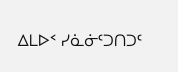ᐃᒪᐅᑉ ᓯᓈᓃᑦᑐᑎᑐᑦ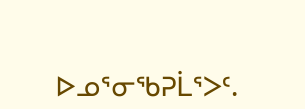ᐅᓄᕐᓂᖃᕈᒫᕐᐳᑦ.